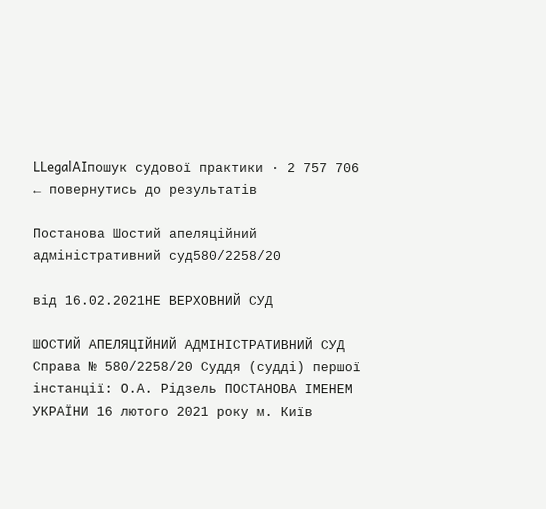LLegalAIпошук судової практики · 2 757 706
← повернутись до результатів

Постанова Шостий апеляційний адміністративний суд580/2258/20

від 16.02.2021НЕ ВЕРХОВНИЙ СУД

ШОСТИЙ АПЕЛЯЦІЙНИЙ АДМІНІСТРАТИВНИЙ СУД Справа № 580/2258/20 Суддя (судді) першої інстанції: О.А. Рідзель ПОСТАНОВА ІМЕНЕМ УКРАЇНИ 16 лютого 2021 року м. Київ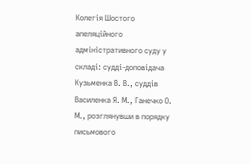Колегія Шостого апеляційного адміністративного суду у складі: судді-доповідача Кузьменка В. В., суддів Василенка Я. М., Ганечко О. М., розглянувши в порядку письмового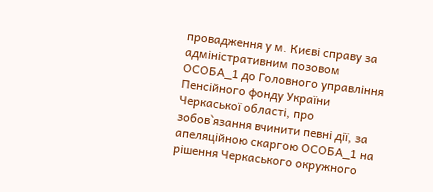провадження у м. Києві справу за адміністративним позовом ОСОБА_1 до Головного управління Пенсійного фонду України Черкаської області, про зобов`язання вчинити певні дії, за апеляційною скаргою ОСОБА_1 на рішення Черкаського окружного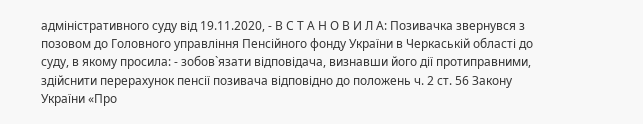адміністративного суду від 19.11.2020, - В С Т А Н О В И Л А: Позивачка звернувся з позовом до Головного управління Пенcійного фонду України в Черкаській області до суду, в якому просила: - зобов`язати відповідача, визнавши його дії протиправними, здійснити перерахунок пенсії позивача відповідно до положень ч. 2 ст. 56 Закону України «Про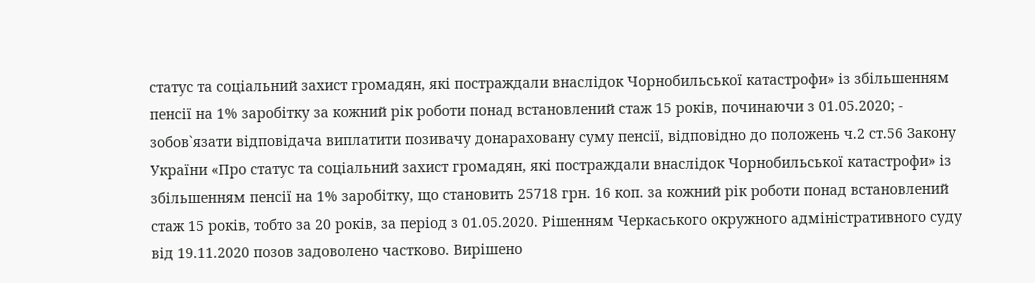статус та соціальний захист громадян, які постраждали внаслідок Чорнобильської катастрофи» із збільшенням пенсії на 1% заробітку за кожний рік роботи понад встановлений стаж 15 років, починаючи з 01.05.2020; - зобов`язати відповідача виплатити позивачу донараховану суму пенсії, відповідно до положень ч.2 ст.56 Закону України «Про статус та соціальний захист громадян, які постраждали внаслідок Чорнобильської катастрофи» із збільшенням пенсії на 1% заробітку, що становить 25718 грн. 16 коп. за кожний рік роботи понад встановлений стаж 15 років, тобто за 20 років, за період з 01.05.2020. Рішенням Черкаського окружного адміністративного суду від 19.11.2020 позов задоволено частково. Вирішено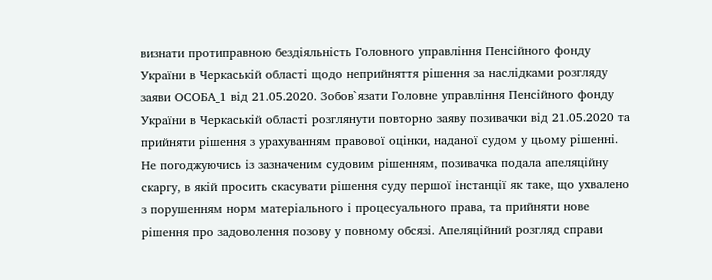визнати протиправною бездіяльність Головного управління Пенсійного фонду України в Черкаській області щодо неприйняття рішення за наслідками розгляду заяви ОСОБА_1 від 21.05.2020. Зобов`язати Головне управління Пенсійного фонду України в Черкаській області розглянути повторно заяву позивачки від 21.05.2020 та прийняти рішення з урахуванням правової оцінки, наданої судом у цьому рішенні. Не погоджуючись із зазначеним судовим рішенням, позивачка подала апеляційну скаргу, в якій просить скасувати рішення суду першої інстанції як таке, що ухвалено з порушенням норм матеріального і процесуального права, та прийняти нове рішення про задоволення позову у повному обсязі. Апеляційний розгляд справи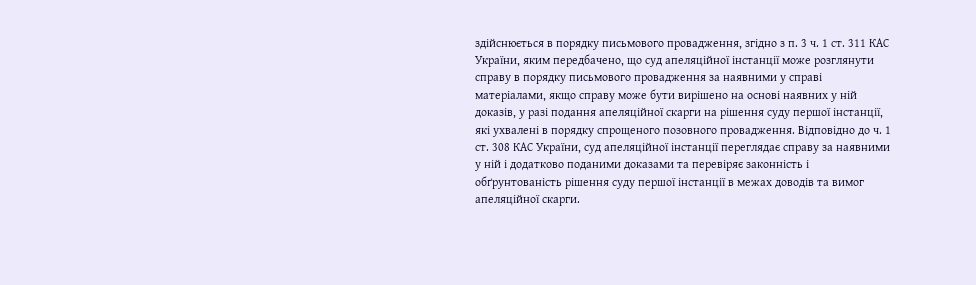здійснюється в порядку письмового провадження, згідно з п. 3 ч. 1 ст. 311 КАС України, яким передбачено, що суд апеляційної інстанції може розглянути справу в порядку письмового провадження за наявними у справі матеріалами, якщо справу може бути вирішено на основі наявних у ній доказів, у разі подання апеляційної скарги на рішення суду першої інстанції, які ухвалені в порядку спрощеного позовного провадження. Відповідно до ч. 1 ст. 308 КАС України, суд апеляційної інстанції переглядає справу за наявними у ній і додатково поданими доказами та перевіряє законність і обґрунтованість рішення суду першої інстанції в межах доводів та вимог апеляційної скарги.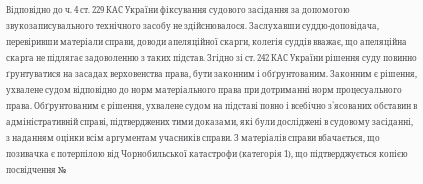Відповідно до ч. 4 ст. 229 КАС України фіксування судового засідання за допомогою звукозаписувального технічного засобу не здійснювалося. Заслухавши суддю-доповідача, перевіривши матеріали справи, доводи апеляційної скарги, колегія суддів вважає, що апеляційна скарга не підлягає задоволенню з таких підстав. Згідно зі ст. 242 КАС України рішення суду повинно ґрунтуватися на засадах верховенства права, бути законним і обґрунтованим. Законним є рішення, ухвалене судом відповідно до норм матеріального права при дотриманні норм процесуального права. Обґрунтованим є рішення, ухвалене судом на підставі повно і всебічно з`ясованих обставин в адміністративній справі, підтверджених тими доказами, які були досліджені в судовому засіданні, з наданням оцінки всім аргументам учасників справи. З матеріалів справи вбачається, що позивачка є потерпілою від Чорнобильської катастрофи (категорія 1), що підтверджується копією посвідчення №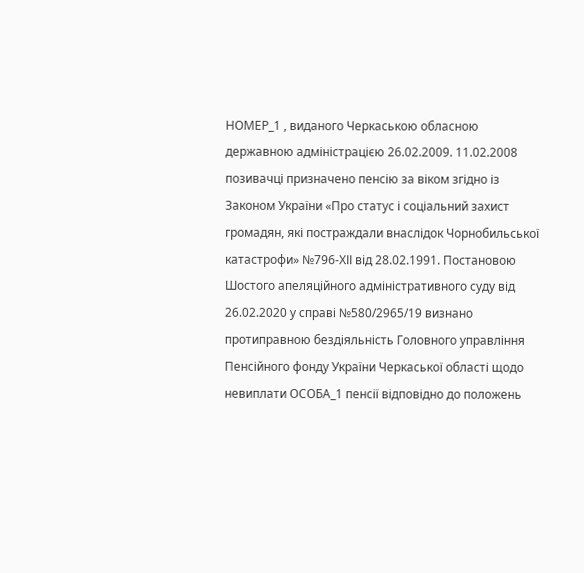НОМЕР_1 , виданого Черкаською обласною державною адміністрацією 26.02.2009. 11.02.2008 позивачці призначено пенсію за віком згідно із Законом України «Про статус і соціальний захист громадян, які постраждали внаслідок Чорнобильської катастрофи» №796-ХІІ від 28.02.1991. Постановою Шостого апеляційного адміністративного суду від 26.02.2020 у справі №580/2965/19 визнано протиправною бездіяльність Головного управління Пенсійного фонду України Черкаської області щодо невиплати ОСОБА_1 пенсії відповідно до положень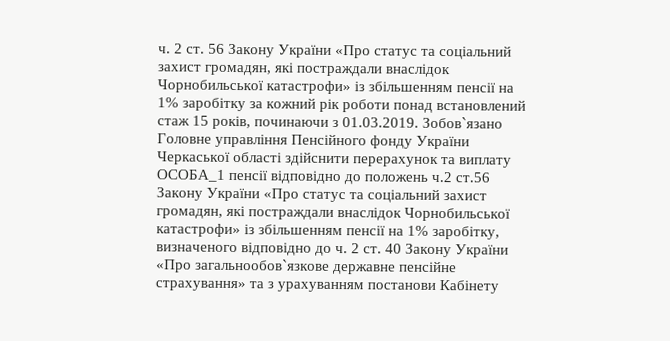ч. 2 ст. 56 Закону України «Про статус та соціальний захист громадян, які постраждали внаслідок Чорнобильської катастрофи» із збільшенням пенсії на 1% заробітку за кожний рік роботи понад встановлений стаж 15 років, починаючи з 01.03.2019. Зобов`язано Головне управління Пенсійного фонду України Черкаської області здійснити перерахунок та виплату ОСОБА_1 пенсії відповідно до положень ч.2 ст.56 Закону України «Про статус та соціальний захист громадян, які постраждали внаслідок Чорнобильської катастрофи» із збільшенням пенсії на 1% заробітку, визначеного відповідно до ч. 2 ст. 40 Закону України «Про загальнообов`язкове державне пенсійне страхування» та з урахуванням постанови Кабінету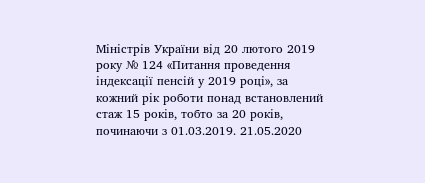Міністрів України від 20 лютого 2019 року № 124 «Питання проведення індексації пенсій у 2019 році», за кожний рік роботи понад встановлений стаж 15 років, тобто за 20 років, починаючи з 01.03.2019. 21.05.2020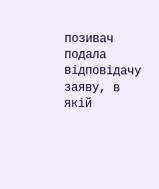позивач подала відповідачу заяву, в якій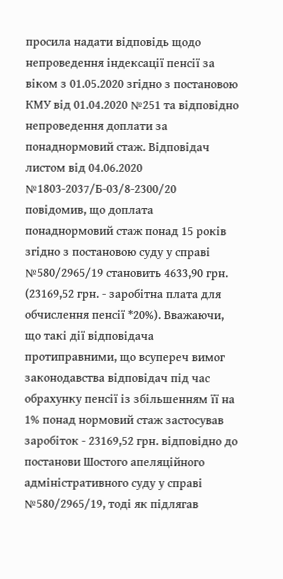просила надати відповідь щодо непроведення індексації пенсії за віком з 01.05.2020 згідно з постановою КМУ від 01.04.2020 №251 та відповідно непроведення доплати за понаднормовий стаж. Відповідач листом від 04.06.2020 №1803-2037/Б-03/8-2300/20 повідомив, що доплата понаднормовий стаж понад 15 років згідно з постановою суду у справі №580/2965/19 становить 4633,90 грн. (23169,52 грн. - заробітна плата для обчислення пенсії *20%). Вважаючи, що такі дії відповідача протиправними, що всупереч вимог законодавства відповідач під час обрахунку пенсії із збільшенням її на 1% понад нормовий стаж застосував заробіток - 23169,52 грн. відповідно до постанови Шостого апеляційного адміністративного суду у справі №580/2965/19, тоді як підлягав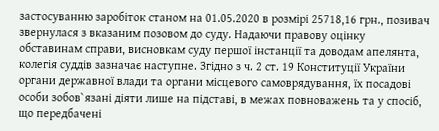застосуванню заробіток станом на 01.05.2020 в розмірі 25718,16 грн., позивач звернулася з вказаним позовом до суду. Надаючи правову оцінку обставинам справи, висновкам суду першої інстанції та доводам апелянта, колегія суддів зазначає наступне. Згідно з ч. 2 ст. 19 Конституції України органи державної влади та органи місцевого самоврядування, їх посадові особи зобов`язані діяти лише на підставі, в межах повноважень та у спосіб, що передбачені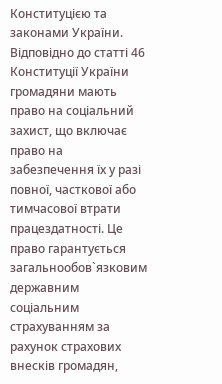Конституцією та законами України. Відповідно до статті 46 Конституції України громадяни мають право на соціальний захист, що включає право на забезпечення їх у разі повної, часткової або тимчасової втрати працездатності. Це право гарантується загальнообов`язковим державним соціальним страхуванням за рахунок страхових внесків громадян,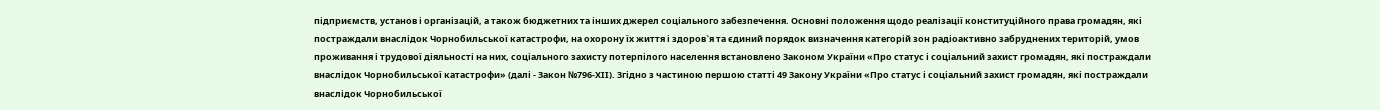підприємств, установ і організацій, а також бюджетних та інших джерел соціального забезпечення. Основні положення щодо реалізації конституційного права громадян, які постраждали внаслідок Чорнобильської катастрофи, на охорону їх життя і здоров`я та єдиний порядок визначення категорій зон радіоактивно забруднених територій, умов проживання і трудової діяльності на них, соціального захисту потерпілого населення встановлено Законом України «Про статус і соціальний захист громадян, які постраждали внаслідок Чорнобильської катастрофи» (далі - Закон №796-XII). Згідно з частиною першою статті 49 Закону України «Про статус і соціальний захист громадян, які постраждали внаслідок Чорнобильської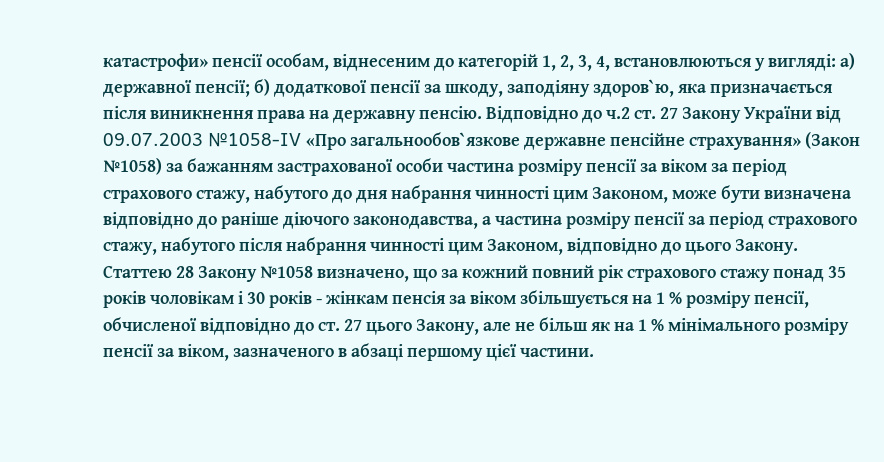катастрофи» пенсії особам, віднесеним до категорій 1, 2, 3, 4, встановлюються у вигляді: а) державної пенсії; б) додаткової пенсії за шкоду, заподіяну здоров`ю, яка призначається після виникнення права на державну пенсію. Відповідно до ч.2 ст. 27 Закону України від 09.07.2003 №1058-IV «Про загальнообов`язкове державне пенсійне страхування» (Закон №1058) за бажанням застрахованої особи частина розміру пенсії за віком за період страхового стажу, набутого до дня набрання чинності цим Законом, може бути визначена відповідно до раніше діючого законодавства, а частина розміру пенсії за період страхового стажу, набутого після набрання чинності цим Законом, відповідно до цього Закону. Статтею 28 Закону №1058 визначено, що за кожний повний рік страхового стажу понад 35 років чоловікам і 30 років - жінкам пенсія за віком збільшується на 1 % розміру пенсії, обчисленої відповідно до ст. 27 цього Закону, але не більш як на 1 % мінімального розміру пенсії за віком, зазначеного в абзаці першому цієї частини.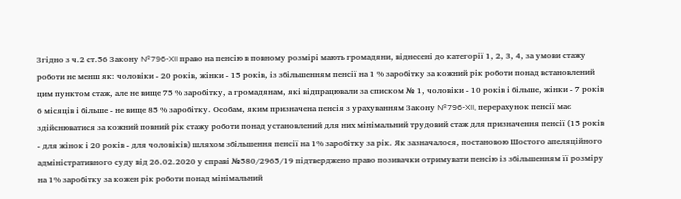Згідно з ч.2 ст.56 Закону №796-XII право на пенсію в повному розмірі мають громадяни, віднесені до категорії 1, 2, 3, 4, за умови стажу роботи не менш як: чоловіки - 20 років, жінки - 15 років, із збільшенням пенсії на 1 % заробітку за кожний рік роботи понад встановлений цим пунктом стаж, але не вище 75 % заробітку, а громадянам, які відпрацювали за списком № 1, чоловіки - 10 років і більше, жінки - 7 років 6 місяців і більше - не вище 85 % заробітку. Особам, яким призначена пенсія з урахуванням Закону №796-XII, перерахунок пенсії має здійснюватися за кожний повний рік стажу роботи понад установлений для них мінімальний трудовий стаж для призначення пенсії (15 років - для жінок і 20 років - для чоловіків) шляхом збільшення пенсії на 1% заробітку за рік. Як зазначалося, постановою Шостого апеляційного адміністративного суду від 26.02.2020 у справі №580/2965/19 підтверджено право позивачки отримувати пенсію із збільшенням її розміру на 1% заробітку за кожен рік роботи понад мінімальний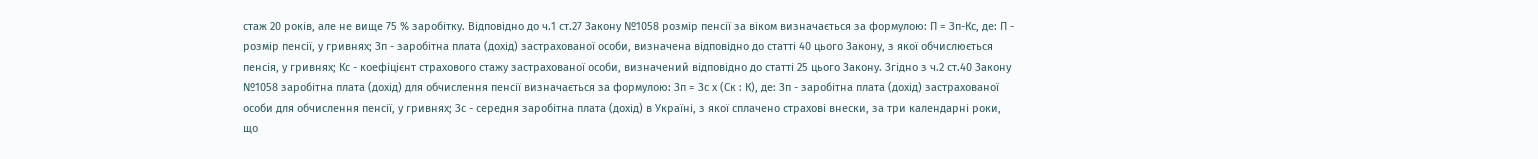стаж 20 років, але не вище 75 % заробітку. Відповідно до ч.1 ст.27 Закону №1058 розмір пенсії за віком визначається за формулою: П = Зп-Кс, де: П - розмір пенсії, у гривнях; Зп - заробітна плата (дохід) застрахованої особи, визначена відповідно до статті 40 цього Закону, з якої обчислюється пенсія, у гривнях; Кс - коефіцієнт страхового стажу застрахованої особи, визначений відповідно до статті 25 цього Закону. Згідно з ч.2 ст.40 Закону №1058 заробітна плата (дохід) для обчислення пенсії визначається за формулою: Зп = Зс х (Ск : К), де: Зп - заробітна плата (дохід) застрахованої особи для обчислення пенсії, у гривнях; Зс - середня заробітна плата (дохід) в Україні, з якої сплачено страхові внески, за три календарні роки, що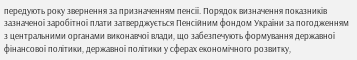передують року звернення за призначенням пенсії. Порядок визначення показників зазначеної заробітної плати затверджується Пенсійним фондом України за погодженням з центральними органами виконавчої влади, що забезпечують формування державної фінансової політики, державної політики у сферах економічного розвитку,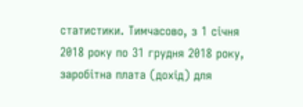статистики. Тимчасово, з 1 січня 2018 року по 31 грудня 2018 року, заробітна плата (дохід) для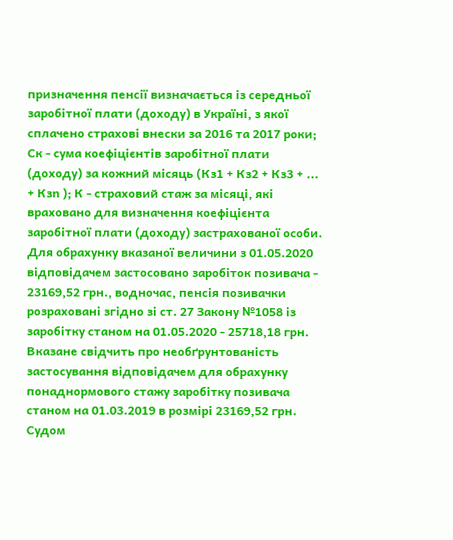призначення пенсії визначається із середньої заробітної плати (доходу) в Україні, з якої сплачено страхові внески за 2016 та 2017 роки; Ск - сума коефіцієнтів заробітної плати (доходу) за кожний місяць (Кз1 + Кз2 + Кз3 + ... + Кзn ); К - страховий стаж за місяці, які враховано для визначення коефіцієнта заробітної плати (доходу) застрахованої особи. Для обрахунку вказаної величини з 01.05.2020 відповідачем застосовано заробіток позивача - 23169,52 грн., водночас, пенсія позивачки розраховані згідно зі ст. 27 Закону №1058 із заробітку станом на 01.05.2020 - 25718,18 грн. Вказане свідчить про необґрунтованість застосування відповідачем для обрахунку понаднормового стажу заробітку позивача станом на 01.03.2019 в розмірі 23169,52 грн. Судом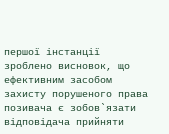першої інстанції зроблено висновок, що ефективним засобом захисту порушеного права позивача є зобов`язати відповідача прийняти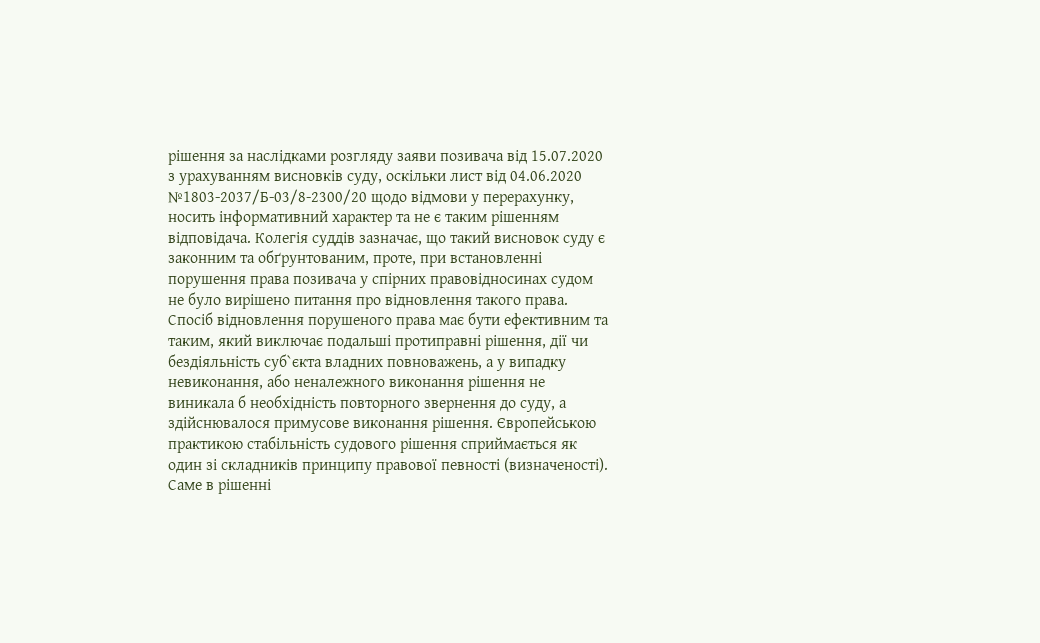рішення за наслідками розгляду заяви позивача від 15.07.2020 з урахуванням висновків суду, оскільки лист від 04.06.2020 №1803-2037/Б-03/8-2300/20 щодо відмови у перерахунку, носить інформативний характер та не є таким рішенням відповідача. Колегія суддів зазначає, що такий висновок суду є законним та обґрунтованим, проте, при встановленні порушення права позивача у спірних правовідносинах судом не було вирішено питання про відновлення такого права. Спосіб відновлення порушеного права має бути ефективним та таким, який виключає подальші протиправні рішення, дії чи бездіяльність суб`єкта владних повноважень, а у випадку невиконання, або неналежного виконання рішення не виникала б необхідність повторного звернення до суду, а здійснювалося примусове виконання рішення. Європейською практикою стабільність судового рішення сприймається як один зі складників принципу правової певності (визначеності). Саме в рішенні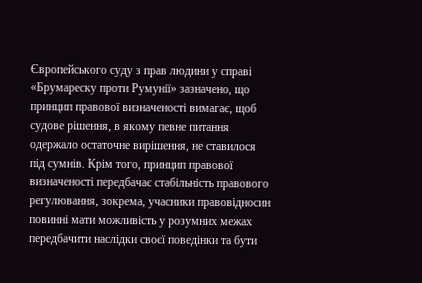Європейського суду з прав людини у справі «Брумареску проти Румунії» зазначено, що принцип правової визначеності вимагає, щоб судове рішення, в якому певне питання одержало остаточне вирішення, не ставилося під сумнів. Крім того, принцип правової визначеності передбачає стабільність правового регулювання, зокрема, учасники правовідносин повинні мати можливість у розумних межах передбачити наслідки своєї поведінки та бути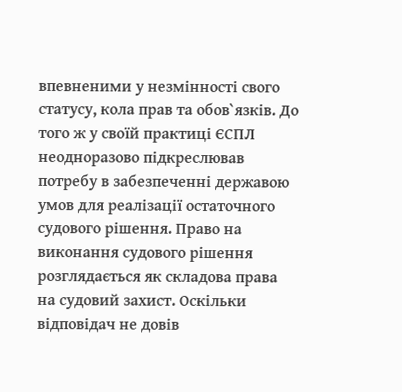впевненими у незмінності свого статусу, кола прав та обов`язків. До того ж у своїй практиці ЄСПЛ неодноразово підкреслював потребу в забезпеченні державою умов для реалізації остаточного судового рішення. Право на виконання судового рішення розглядається як складова права на судовий захист. Оскільки відповідач не довів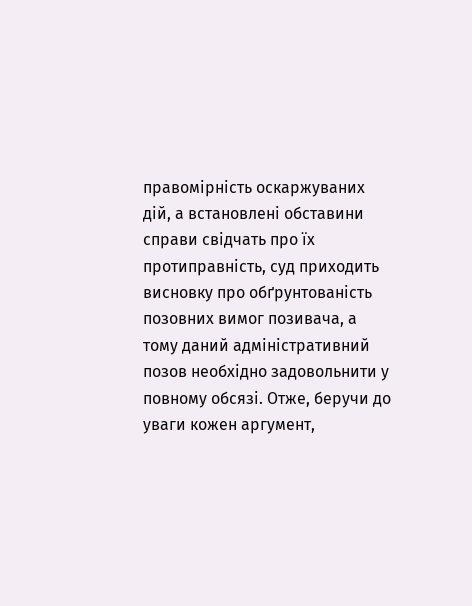правомірність оскаржуваних дій, а встановлені обставини справи свідчать про їх протиправність, суд приходить висновку про обґрунтованість позовних вимог позивача, а тому даний адміністративний позов необхідно задовольнити у повному обсязі. Отже, беручи до уваги кожен аргумент,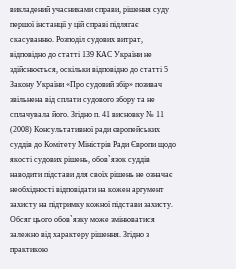викладений учасниками справи, рішення суду першої інстанції у цій справі підлягає скасуванню. Розподіл судових витрат, відповідно до статті 139 КАС України не здійснюється, оскільки відповідно до статті 5 Закону України «Про судовий збір» позивач звільнена від сплати судового збору та не сплачувала його. Згідно п. 41 висновку № 11 (2008) Консультативної ради європейських суддів до Комітету Міністрів Ради Європи щодо якості судових рішень, обов`язок суддів наводити підстави для своїх рішень не означає необхідності відповідати на кожен аргумент захисту на підтримку кожної підстави захисту. Обсяг цього обов`язку може змінюватися залежно від характеру рішення. Згідно з практикою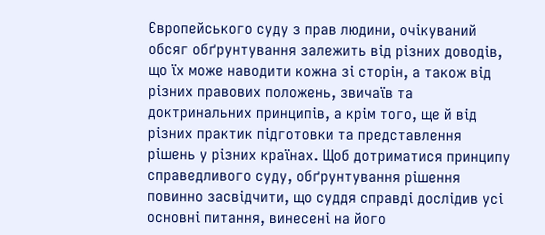Європейського суду з прав людини, очікуваний обсяг обґрунтування залежить від різних доводів, що їх може наводити кожна зі сторін, а також від різних правових положень, звичаїв та доктринальних принципів, а крім того, ще й від різних практик підготовки та представлення рішень у різних країнах. Щоб дотриматися принципу справедливого суду, обґрунтування рішення повинно засвідчити, що суддя справді дослідив усі основні питання, винесені на його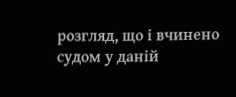розгляд, що і вчинено судом у даній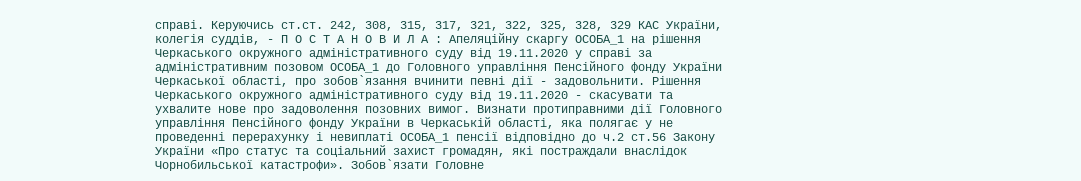справі. Керуючись ст.ст. 242, 308, 315, 317, 321, 322, 325, 328, 329 КАС України, колегія суддів, - П О С Т А Н О В И Л А : Апеляційну скаргу ОСОБА_1 на рішення Черкаського окружного адміністративного суду від 19.11.2020 у справі за адміністративним позовом ОСОБА_1 до Головного управління Пенсійного фонду України Черкаської області, про зобов`язання вчинити певні дії - задовольнити. Рішення Черкаського окружного адміністративного суду від 19.11.2020 - скасувати та ухвалите нове про задоволення позовних вимог. Визнати протиправними дії Головного управління Пенсійного фонду України в Черкаській області, яка полягає у не проведенні перерахунку і невиплаті ОСОБА_1 пенсії відповідно до ч.2 ст.56 Закону України «Про статус та соціальний захист громадян, які постраждали внаслідок Чорнобильської катастрофи». Зобов`язати Головне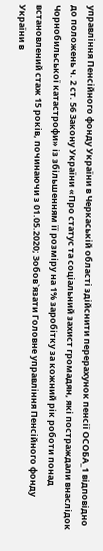управління Пенсійного фонду України в Черкаській області здійснити перерахунок пенсії ОСОБА_1 відповідно до положень ч. 2 ст. 56 Закону України «Про статус та соціальний захист громадян, які постраждали внаслідок Чорнобильської катастрофи» із збільшенням її розміру на 1% заробітку за кожний рік роботи понад встановлений стаж 15 років, починаючи з 01.05.2020; Зобов`язати Головне управління Пенсійного фонду України в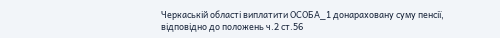Черкаській області виплатити ОСОБА_1 донараховану суму пенсії, відповідно до положень ч.2 ст.56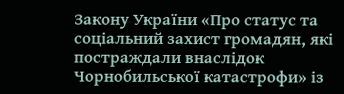Закону України «Про статус та соціальний захист громадян, які постраждали внаслідок Чорнобильської катастрофи» із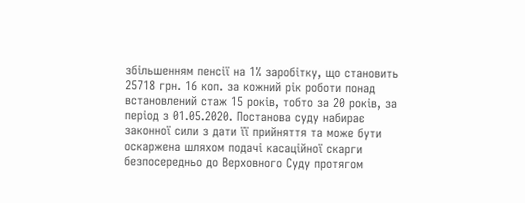збільшенням пенсії на 1% заробітку, що становить 25718 грн. 16 коп. за кожний рік роботи понад встановлений стаж 15 років, тобто за 20 років, за період з 01.05.2020. Постанова суду набирає законної сили з дати її прийняття та може бути оскаржена шляхом подачі касаційної скарги безпосередньо до Верховного Суду протягом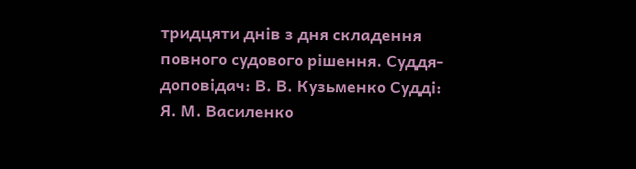тридцяти днів з дня складення повного судового рішення. Суддя-доповідач: В. В. Кузьменко Судді: Я. М. Василенко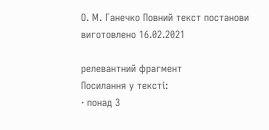О. М. Ганечко Повний текст постанови виготовлено 16.02.2021

релевантний фрагмент
Посилання у тексті:
· понад 3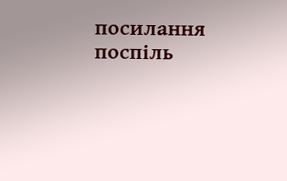посилання поспіль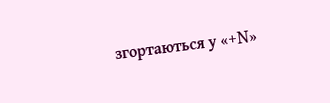згортаються у «+N»